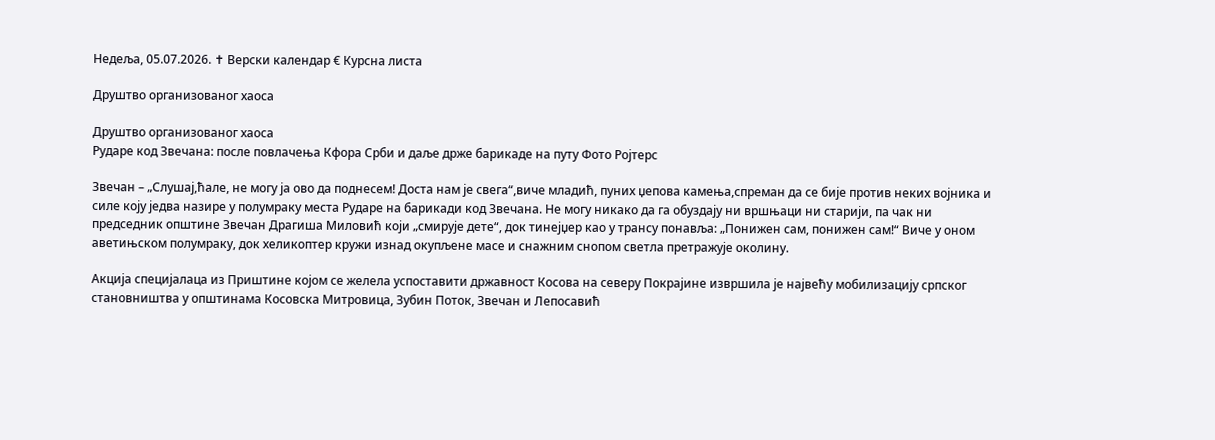Недеља, 05.07.2026. ✝ Верски календар € Курсна листа

Друштво организованог хаоса

Друштво организованог хаоса
Рударе код Звечана: после повлачења Кфора Срби и даље држе барикаде на путу Фото Ројтерс

Звечан – „Слушај,ћале, не могу ја ово да поднесем! Доста нам је свега“,виче младић, пуних џепова камења,спреман да се бије против неких војника и силе коју једва назире у полумраку места Рударе на барикади код Звечана. Не могу никако да га обуздају ни вршњаци ни старији, па чак ни председник општине Звечан Драгиша Миловић који „смирује дете“, док тинејџер као у трансу понавља: „Понижен сам, понижен сам!“ Виче у оном аветињском полумраку, док хеликоптер кружи изнад окупљене масе и снажним снопом светла претражује околину.

Акција специјалаца из Приштине којом се желела успоставити државност Косова на северу Покрајине извршила је највећу мобилизацију српског становништва у општинама Косовска Митровица, Зубин Поток, Звечан и Лепосавић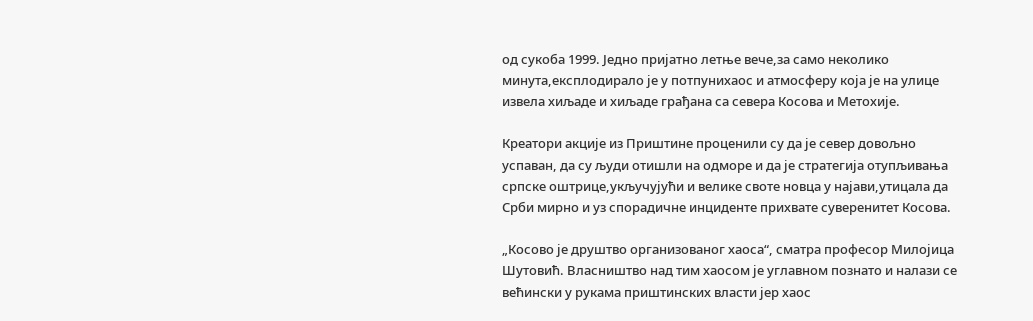од сукоба 1999. Једно пријатно летње вече,за само неколико минута,експлодирало је у потпунихаос и атмосферу која је на улице извела хиљаде и хиљаде грађана са севера Косова и Метохије.

Креатори акције из Приштине проценили су да је север довољно успаван, да су људи отишли на одморе и да је стратегија отупљивања српске оштрице,укључујући и велике своте новца у најави,утицала да Срби мирно и уз спорадичне инциденте прихвате суверенитет Косова.

„Косово је друштво организованог хаоса“, сматра професор Милојица Шутовић. Власништво над тим хаосом је углавном познато и налази се већински у рукама приштинских власти јер хаос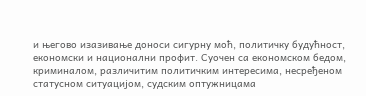и његово изазивање доноси сигурну моћ, политичку будућност, економски и национални профит. Суочен са економском бедом, криминалом, различитим политичким интересима, несређеном статусном ситуацијом, судским оптужницама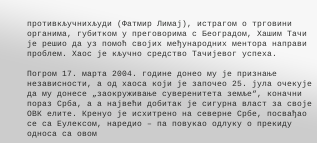противкључнихљуди (Фатмир Лимај), истрагом о трговини органима, губитком у преговорима с Београдом, Хашим Тачи је решио да уз помоћ својих међународних ментора направи проблем. Хаос је кључно средство Тачијевог успеха.

Погром 17. марта 2004. године донео му је признање независности, а од хаоса који је започео 25. јула очекује да му донесе „заокруживање суверенитета земље“, коначни пораз Срба, а а највећи добитак је сигурна власт за своје ОВК елите. Кренуо је исхитрено на северне Србе, посвађао се са Еулексом, наредио – па повукао одлуку о прекиду односа са овом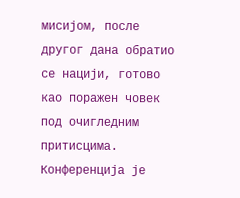мисијом, после другог дана обратио се нацији, готово као поражен човек под очигледним притисцима. Конференција је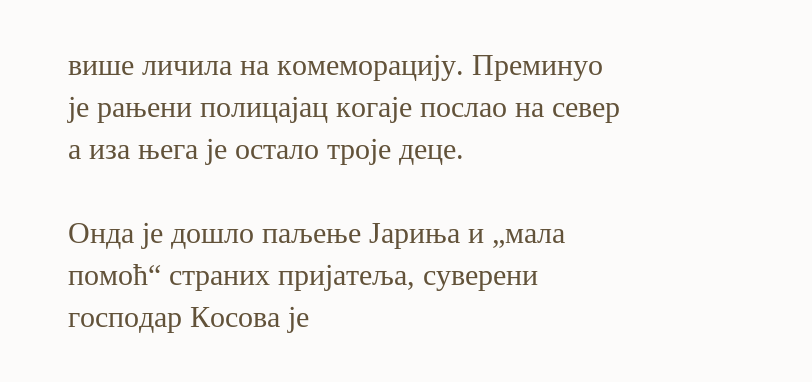више личила на комеморацију. Преминуо је рањени полицајац когаје послао на север а иза њега је остало троје деце.

Онда је дошло паљење Јариња и „мала помоћ“ страних пријатеља, суверени господар Косова је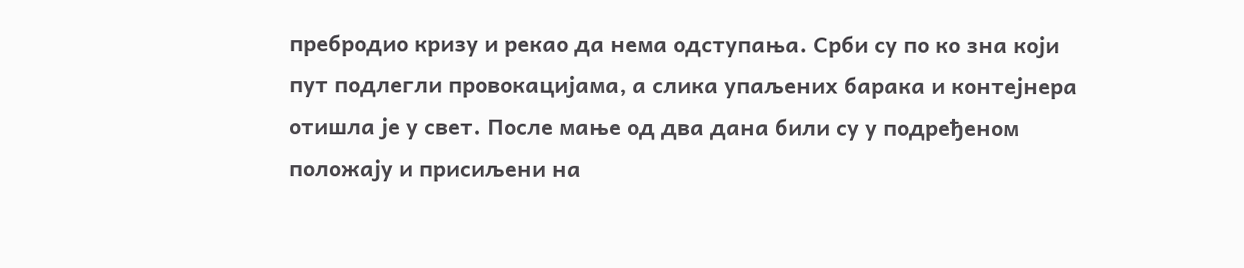пребродио кризу и рекао да нема одступања. Срби су по ко зна који пут подлегли провокацијама, а слика упаљених барака и контејнера отишла је у свет. После мање од два дана били су у подређеном положају и присиљени на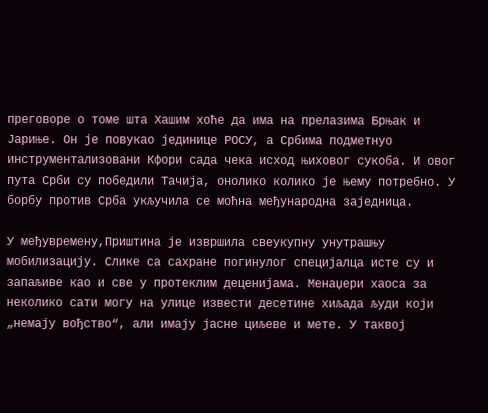преговоре о томе шта Хашим хоће да има на прелазима Брњак и Јариње. Он је повукао јединице РОСУ, а Србима подметнуо инструментализовани Кфори сада чека исход њиховог сукоба. И овог пута Срби су победили Тачија, онолико колико је њему потребно. У борбу против Срба укључила се моћна међународна заједница.

У међувремену,Приштина је извршила свеукупну унутрашњу мобилизацију. Слике са сахране погинулог специјалца исте су и запаљиве као и све у протеклим деценијама. Менаџери хаоса за неколико сати могу на улице извести десетине хиљада људи који „немају вођство“, али имају јасне циљеве и мете. У таквој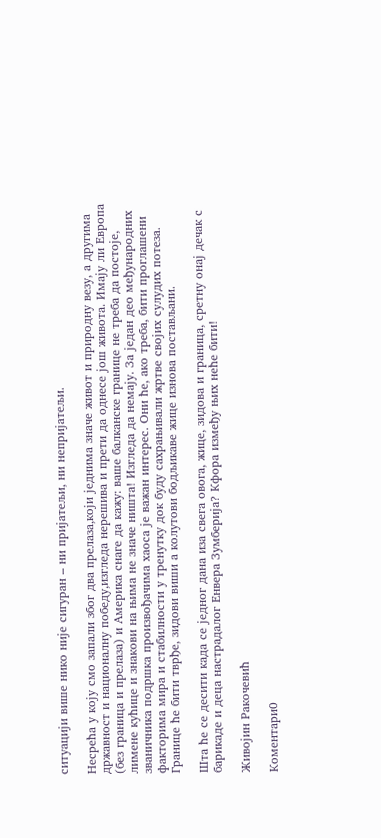ситуацији више нико није сигуран – ни пријатељи, ни непријатељи.

Несрећа у коју смо запали због два прелаза,који једнима значе живот и природну везу, а другима државност и националну победу,изгледа нерешива и прети да однесе још живота. Имају ли Европа (без граница и прелаза) и Америка снаге да кажу: ваше балканске границе не треба да постоје, лимене кућице и знакови на њима не значе ништа! Изгледа да немају. За један део међународних званичника подршка произвођачима хаоса је важан интерес. Они ће, ако треба, бити проглашени факторима мира и стабилности у тренутку док буду сахрањивали жртве својих сулудих потеза. Границе ће бити тврђе, зидови виши а колутови бодљикаве жице изнова постављани.

Шта ће се десити када се једног дана иза свега овога, жице, зидова и граница, сретну онај дечак с барикаде и деца настрадалог Енвера Зумберија? Кфора између њих неће бити!

Живојин Ракочевић

Коментари0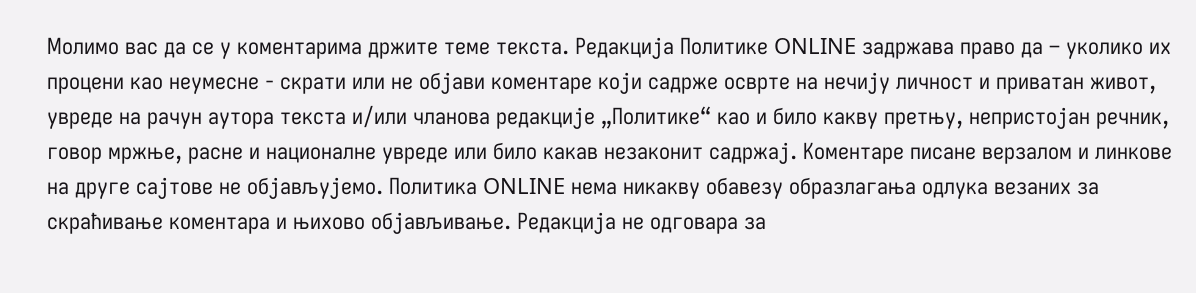Молимо вас да се у коментарима држите теме текста. Редакција Политике ONLINE задржава право да – уколико их процени као неумесне - скрати или не објави коментаре који садрже осврте на нечију личност и приватан живот, увреде на рачун аутора текста и/или чланова редакције „Политике“ као и било какву претњу, непристојан речник, говор мржње, расне и националне увреде или било какав незаконит садржај. Коментаре писане верзалом и линкове на друге сајтове не објављујемо. Политика ONLINE нема никакву обавезу образлагања одлука везаних за скраћивање коментара и њихово објављивање. Редакција не одговара за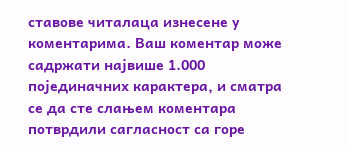ставове читалаца изнесене у коментарима. Ваш коментар може садржати највише 1.000 појединачних карактера, и сматра се да сте слањем коментара потврдили сагласност са горе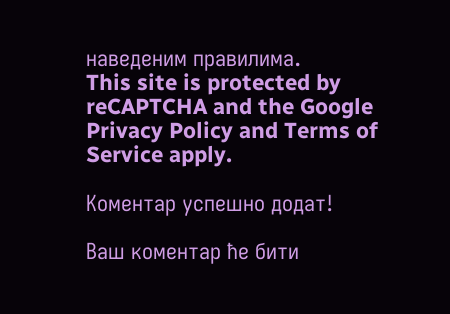наведеним правилима.
This site is protected by reCAPTCHA and the Google Privacy Policy and Terms of Service apply.

Комeнтар успeшно додат!

Ваш комeнтар ћe бити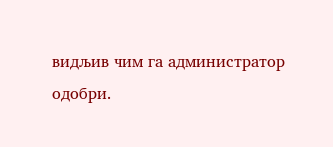видљив чим га администратор одобри.